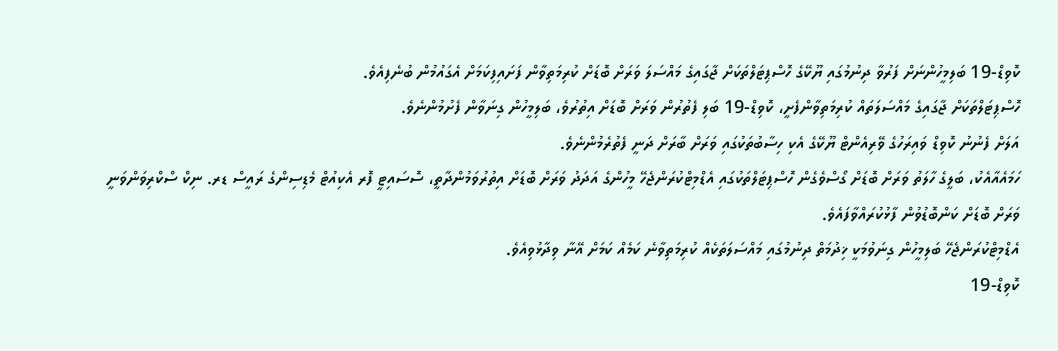ކޮވިޑް-19 ބަލިމީހުންނަށް ފަރުވާ ދިނުމުގައި ޔޫކޭގެ ހޮސްޕިޓަލްތަކަށް ޖާގައިގެ މައްސަލަ ވަރަށް ބޮޑަށް ކުރިމަތިވާން ފަށައިފިކަމަށް އެގައުމުން ބުނެފިއެވެ.
ހޮސްޕިޓަލްތަކަށް ޖާގައިގެ މައްސަލަތައް ކުރިމަތިވާންފެށީ، ކޮވިޑް-19 ބަލި ފެތުރުން ވަރަށް ބޮޑަށް އިތުރުވެ، ބަލިމީހުން ގިނަވާން ފެށުމުންނެވެ.
އަލަށް ފެނުނު ކޮވިޑް ވައިރަހުގެ ވޭރިއެންޓް ޔޫކޭގެ އެކި ހިސާބުތަކުގައި ވަރަށް ބާރަށް ދަނީ ފެތުރެމުންނެވެ.
ހަމައެއާއެކު، ބަލީގެ ހާލަތު ވަރަށް ބޮޑަށް ގޯސްވެގެން ހޮސްޕިޓަލްތަކުގައި އެޑްމިޓްކުރަންޖެހޭ މީހުންގެ އަދަދު ވަރަށް ބޮޑަށް އިތުރުވަމުންދާތީ، ސޮސައިޓީ ފޮރ އެކިއުޓް މެޑިސިންގެ ރައީސް ޑރ. ނިކް ސްކްރިވަންވަނީ ވަރަށް ބޮޑަށް ކަންބޮޑުވުން ފާޅުކުރައްވާފައެވެ.
އެޑްމިޓްކުރަންޖެހޭ ބަލިމީހުން ގިނަވުމަކީ ޚިދުމަތް ދިނުމުގައި މައްސަލަތަކެއް ކުރިމަތިވާނެ ކަމެއް ކަމަށް އޭނާ ވިދާޅުވިއެވެ.
ކޮވިޑް-19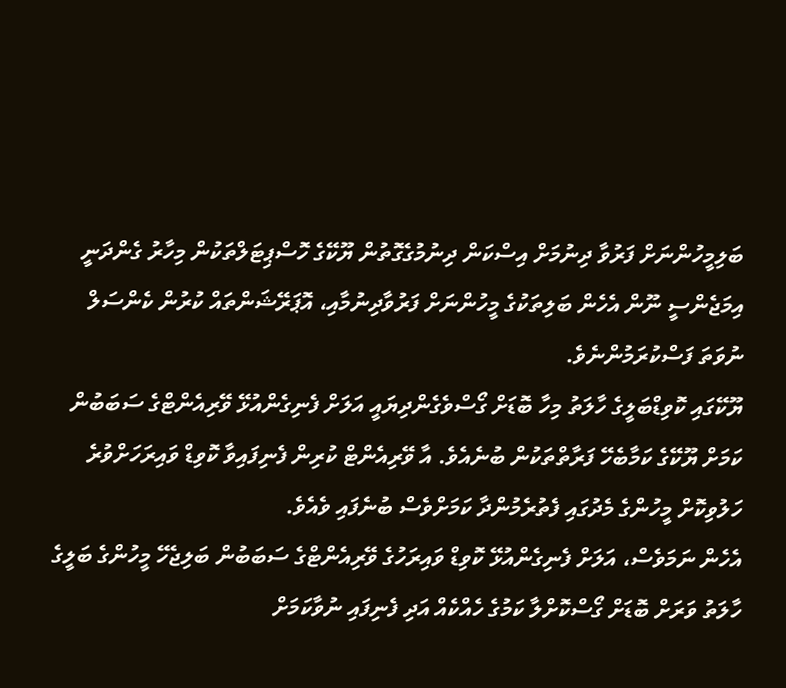ބަލިމީހުންނަށް ފަރުވާ ދިނުމަށް އިސްކަން ދިނުމުގެގޮތުން ޔޫކޭގެ ހޮސްޕިޓަލްތަކުން މިހާރު ގެންދަނީ އިމަޖެންސީ ނޫން އެހެން ބަލިތަކުގެ މީހުންނަށް ފަރުވާދިނުމާއި، އޮޕަރޭޝަންތައް ކުރުން ކެންސަލް ނުވަތަ ފަސްކުރަމުންނެވެ.
ޔޫކޭގައި ކޮވިޑްބަލީގެ ހާލަތު މިހާ ބޮޑަށް ގޯސްވެގެންދިޔައީ އަލަށް ފެނިގެންއުޅޭ ވޭރިއެންޓްގެ ސަބަބުން ކަމަށް ޔޫކޭގެ ކަމާބެހޭ ފަރާތްތަކުން ބުނެއެވެ. އާ ވޭރިއެންޓް ކުރިން ފެނިފައިވާ ކޮވިޑް ވައިރަހަށްވުރެ ހަލުވިކޮށް މީހުންގެ މެދުގައި ފެތުރެމުންދާ ކަމަށްވެސް ބުނެފައި ވެއެވެ.
އެހެން ނަމަވެސް، އަލަށް ފެނިގެންއުޅޭ ކޮވިޑް ވައިރަހުގެ ވޭރިއެންޓްގެ ސަބަބުން ބަލިޖެހޭ މީހުންގެ ބަލީގެ ހާލަތު ވަރަށް ބޮޑަށް ގޯސްކޮށްލާ ކަމުގެ ހެއްކެއް އަދި ފެނިފައި ނުވާކަމަށް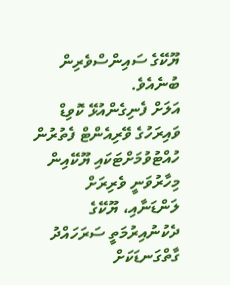ޔޫކޭގެ ސައިންސްވެރިން ބުނެއެވެ.
އަލަށް ފެނިގެންއުޅޭ ކޮވިޑް ވައިރަހުގެ ވޭރިއެންޓް ފެތުރުން ހުއްޓުވުމަށްޓަކައި ޔޫކޭއިން މިހާރުވަނީ ވެރިރަށް ލަންޑަނާއި، ޔޫކޭގެ ދެކުނުއިރުމަތީ ސަރަހައްދު ގާތްގަނޑަކަށް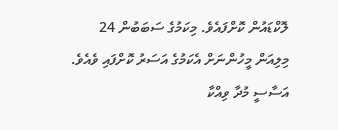ލޮކްޑައުން ކޮށްފައެވެ. މިކަމުގެ ސަބަބުން 24 މިލިއަން މީހުންނަށް އެކަމުގެ އަސަރު ކޮށްފައި ވެއެވެ.
އަސާސީ މުދާ ވިއްކާ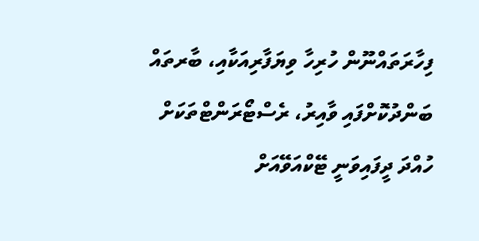ފިހާރަތައްނޫން ހުރިހާ ވިޔަފާރިއަކާއި، ބާރތައް ބަންދުކޮށްފައި ވާއިރު، ރެސްޓޯރަންޓްތަކަށް ހުއްދަ ދީފައިވަނީ ޓޭކްއަވޭއަށް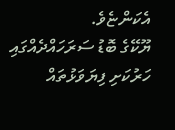އެކަންޏެވެ.
ޔޫކޭގެ ބޮޑު ސަރަހައްދެއްގައި ހަރުކަށި ފިޔަވަޅުތައް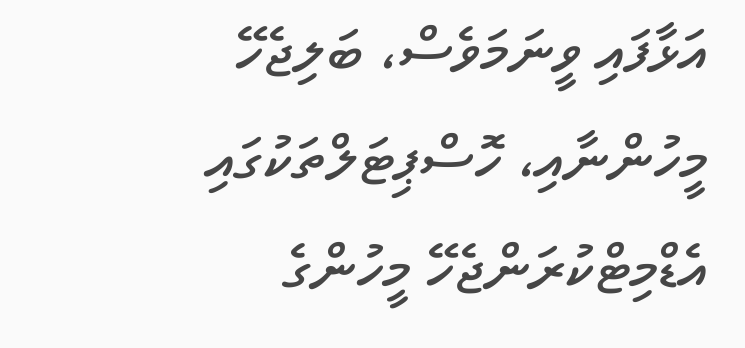އަޅާފައި ވީނަމަވެސް، ބަލިޖެހޭ މީހުންނާއި، ހޮސްޕިޓަލްތަކުގައި އެޑްމިޓްކުރަންޖެހޭ މީހުންގެ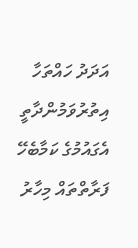އަދަދު ހައްތަހާ އިތުރުވަމުންދާތީ އެގައުމުގެ ކަމާބެހޭ ފަރާތްތައް މިހާރު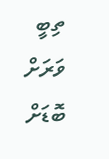ތިބީ ވަރަށް ބޮޑަށް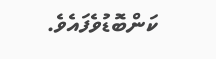ކަންބޮޑުވެފައެވެ.